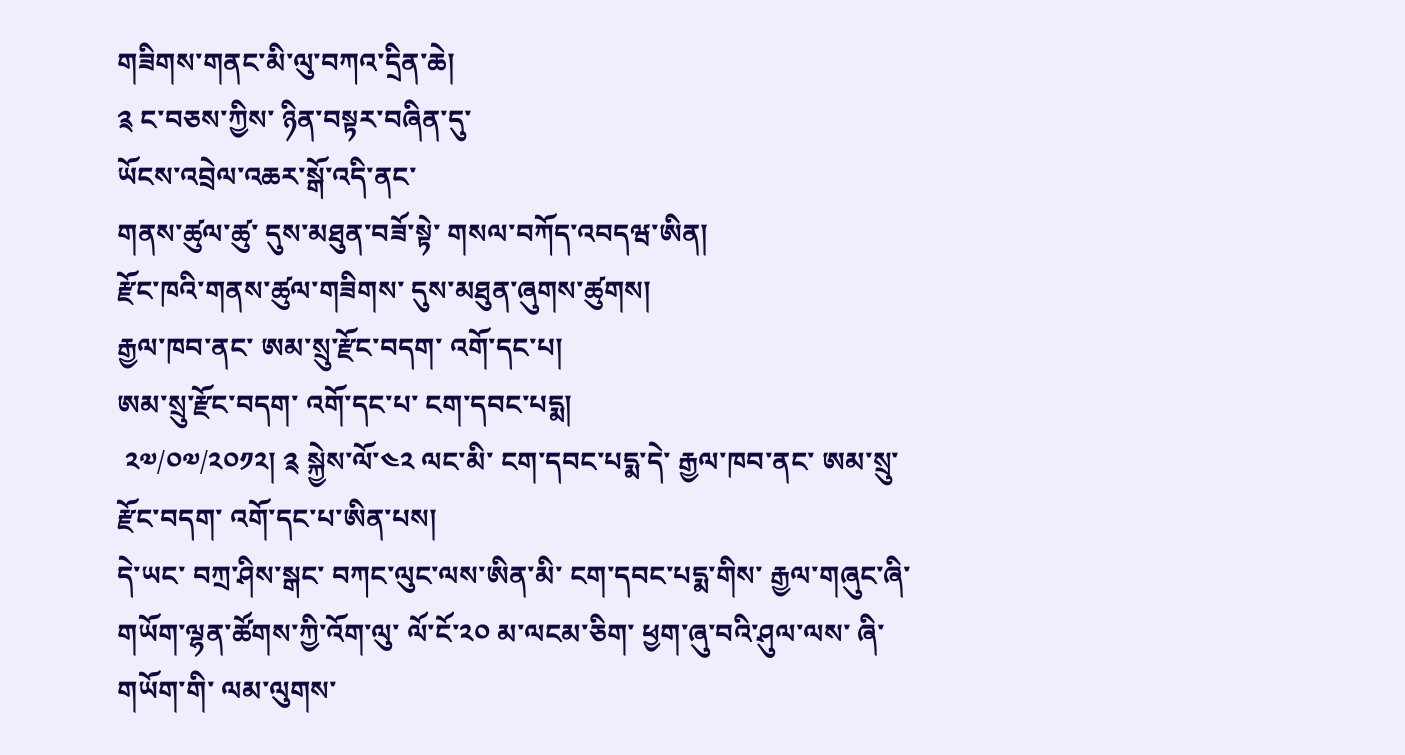གཟིགས་གནང་མི་ལུ་བཀའ་དྲིན་ཆེ།
༉ ང་བཅས་ཀྱིས་ ཉིན་བསྟར་བཞིན་དུ་
ཡོངས་འབྲེལ་འཆར་སྒོ་འདི་ནང་
གནས་ཚུལ་ཚུ་ དུས་མཐུན་བཟོ་སྟེ་ གསལ་བཀོད་འབདཝ་ཨིན།
རྫོང་ཁའི་གནས་ཚུལ་གཟིགས་ དུས་མཐུན་ཞུགས་ཚུགས།
རྒྱལ་ཁབ་ནང་ ཨམ་སྲུ་རྫོང་བདག་ འགོ་དང་པ།
ཨམ་སྲུ་རྫོང་བདག་ འགོ་དང་པ་ ངག་དབང་པདྨ།
 ༢༧/༠༧/༢༠༡༢། ༉ སྐྱེས་ལོ་༤༢ ལང་མི་ ངག་དབང་པདྨ་དེ་ རྒྱལ་ཁབ་ནང་ ཨམ་སྲུ་རྫོང་བདག་ འགོ་དང་པ་ཨིན་པས།
དེ་ཡང་ བཀྲ་ཤིས་སྒང་ བཀང་ལུང་ལས་ཨིན་མི་ ངག་དབང་པདྨ་གིས་ རྒྱལ་གཞུང་ཞི་གཡོག་ལྷན་ཚོགས་ཀྱི་འོག་ལུ་ ལོ་ངོ་༢༠ མ་ལངམ་ཅིག་ ཕྱག་ཞུ་བའི་ཤུལ་ལས་ ཞི་གཡོག་གི་ ལམ་ལུགས་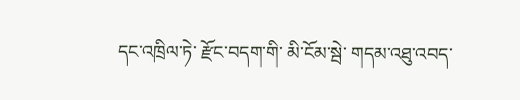དང་འཁྲིལ་ཏེ་ རྫོང་བདག་གི་ མི་ངོམ་སྦེ་ གདམ་འཐུ་འབད་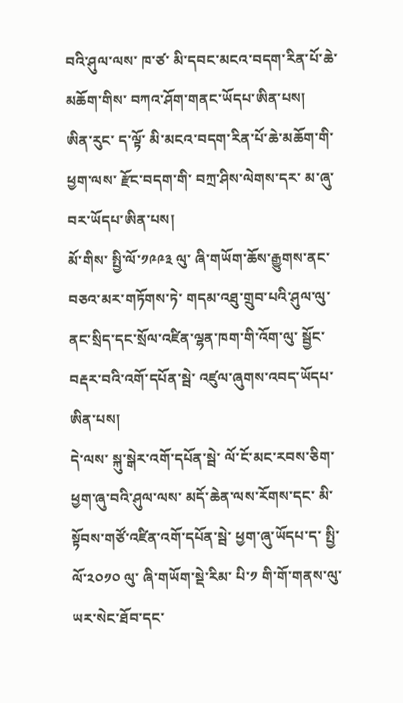བའི་ཤུལ་ལས་ ཁ་ཙ་ མི་དབང་མངའ་བདག་རིན་པོ་ཆེ་མཆོག་གིས་ བཀའ་ཤོག་གནང་ཡོདཔ་ཨིན་པས།
ཨིན་རུང་ ད་ལྟོ་ མི་མངའ་བདག་རིན་པོ་ཆེ་མཆོག་གི་ཕྱག་ལས་ རྫོང་བདག་གི་ བཀྲ་ཤིས་ལེགས་དར་ མ་ཞུ་བར་ཡོདཔ་ཨིན་པས།
མོ་གིས་ སྤྱི་ལོ་༡༩༩༣ ལུ་ ཞི་གཡོག་ཆོས་རྒྱུགས་ནང་ བཅའ་མར་གཏོགས་ཏེ་ གདམ་འཐུ་གྲུབ་པའི་ཤུལ་ལུ་ ནང་སྲིད་དང་སྲོལ་འཛིན་ལྷན་ཁག་གི་འོག་ལུ་ སྦྱོང་བརྡར་བའི་འགོ་དཔོན་སྦེ་ འཛུལ་ཞུགས་འབད་ཡོདཔ་ཨིན་པས།
དེ་ལས་ སྐུ་སྒེར་འགོ་དཔོན་སྦེ་ ལོ་ངོ་མང་རབས་ཅིག་ ཕྱག་ཞུ་བའི་ཤུལ་ལས་ མདོ་ཆེན་ལས་རོགས་དང་ མི་སྟོབས་གཙོ་འཛིན་འགོ་དཔོན་སྦེ་ ཕྱག་ཞུ་ཡོདཔ་ད་ སྤྱི་ལོ་༢༠༡༠ ལུ་ ཞི་གཡོག་སྡེ་རིམ་ པི་༡ གི་གོ་གནས་ལུ་ ཡར་སེང་ཐོབ་དང་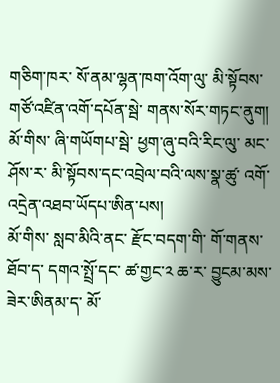གཅིག་ཁར་ སོ་ནམ་ལྷན་ཁག་འོག་ལུ་ མི་སྟོབས་གཙོ་འཛིན་འགོ་དཔོན་སྦེ་ གནས་སོར་གཏང་ནུག།
མོ་གིས་ ཞི་གཡོགཔ་སྦེ་ ཕྱག་ཞུ་བའི་རིང་ལུ་ མང་ཤོས་ར་ མི་སྟོབས་དང་འབྲེལ་བའི་ལས་སྣ་ཚུ་ འགོ་འདྲེན་འཐབ་ཡོདཔ་ཨིན་པས།
མོ་གིས་ སླབ་མིའི་ནང་ རྫོང་བདག་གི་ གོ་གནས་ཐོབ་ད་ དགའ་སྤྲོ་དང་ ཚ་གྱང་༢ ཆ་ར་ བྱུངམ་མས་ཟེར་ཨིནམ་ད་ མོ་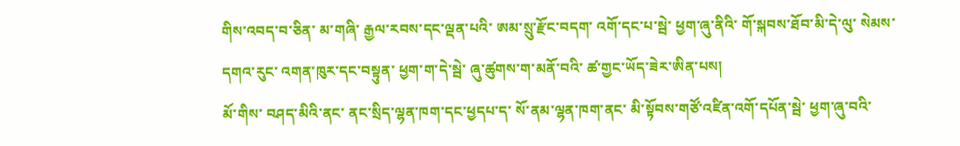གིས་འབད་བ་ཅིན་ མ་གཞི་ རྒྱལ་རབས་དང་ལྡན་པའི་ ཨམ་སྲུ་རྫོང་བདག་ འགོ་དང་པ་སྦེ་ ཕྱག་ཞུ་ནིའི་ གོ་སྐབས་ཐོབ་མི་དེ་ལུ་ སེམས་དགའ་རུང་ འགན་ཁུར་དང་བསྟུན་ ཕྱག་ག་དེ་སྦེ་ ཞུ་ཚུགས་ག་མནོ་བའི་ ཚ་གྱང་ཡོད་ཟེར་ཨིན་པས།
མོ་གིས་ བཤད་མིའི་ནང་ ནང་སྲིད་ལྷན་ཁག་དང་ཕྱདཔ་ད་ སོ་ནམ་ལྷན་ཁག་ནང་ མི་སྟོབས་གཙོ་འཛིན་འགོ་དཔོན་སྦེ་ ཕྱག་ཞུ་བའི་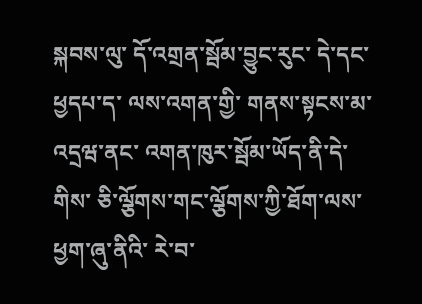སྐབས་ལུ་ དོ་འགྲན་སྦོམ་བྱུང་རུང་ དེ་དང་ཕྱདཔ་ད་ ལས་འགན་གྱི་ གནས་སྟངས་མ་འདྲཝ་ནང་ འགན་ཁུར་སྦོམ་ཡོད་ནི་དེ་གིས་ ཅི་ལྕོགས་གང་ལྕོགས་ཀྱི་ཐོག་ལས་ ཕྱག་ཞུ་ནིའི་ རེ་བ་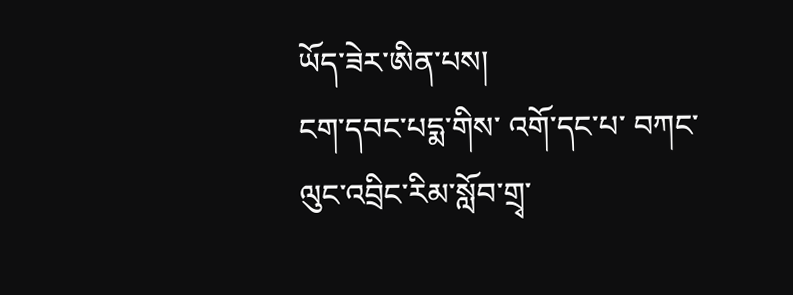ཡོད་ཟེར་ཨིན་པས།
ངག་དབང་པདྨ་གིས་ འགོ་དང་པ་ བཀང་ལུང་འབྲིང་རིམ་སློབ་གྲྭ་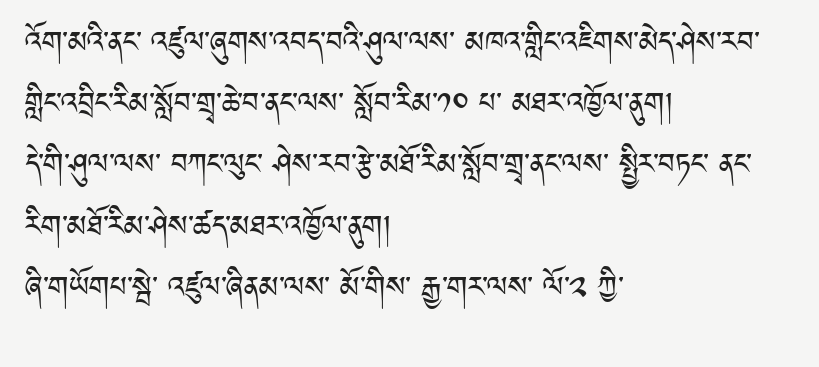འོག་མའི་ནང་ འཛུལ་ཞུགས་འབད་བའི་ཤུལ་ལས་ མཁའ་གླིང་འཇིགས་མེད་ཤེས་རབ་གླིང་འབྲིང་རིམ་སློབ་གྲྭ་ཆེ་བ་ནང་ལས་ སློབ་རིམ་༡༠ པ་ མཐར་འཁྱོལ་ནུག།
དེ་གི་ཤུལ་ལས་ བཀང་ལུང་ ཤེས་རབ་རྩེ་མཐོ་རིམ་སློབ་གྲྭ་ནང་ལས་ སྤྱིར་བཏང་ ནང་རིག་མཐོ་རིམ་ཤེས་ཚད་མཐར་འཁྱོལ་ནུག།
ཞི་གཡོགཔ་སྦེ་ འཛུལ་ཞིནམ་ལས་ མོ་གིས་ རྒྱ་གར་ལས་ ལོ་༢ ཀྱི་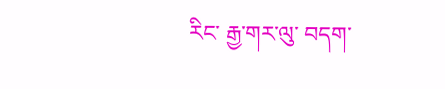རིང་ རྒྱ་གར་ལུ་ བདག་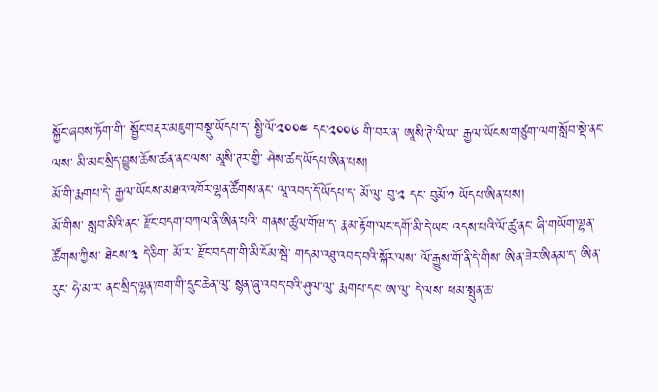སྐྱོང་ཞབས་ཏོག་གི་ སྦྱོང་བརྡར་མཇུག་བསྡུ་ཡོདཔ་ད་ སྤྱི་ལོ་༢༠༠༤ དང་༢༠༠༦ གི་བར་ན་ ཨཱསི་ཊེ་ལི་ཡ་ རྒྱལ་ཡོངས་གཙུག་ལག་སློབ་སྡེ་ནང་ལས་ མི་མང་སྲིད་བྱུས་ཆོས་ཚན་ནང་ལས་ མཱསི་ཊར་གྱི་ ཤེས་ཚད་ཡོདཔ་ཨིན་པས།
མོ་གི་རྨགཔ་དེ་ རྒྱལ་ཡོངས་མཐའ་འཁོར་ལྷན་ཚོགས་ནང་ ལཱ་འབད་དོ་ཡོདཔ་ད་ མོ་ལུ་ བུ་༢ དང་ བུམོ་༡ ཡོདཔ་ཨིན་པས།
མོ་གིས་ སླབ་མིའི་ནང་ རྫོང་བདག་བཀལ་ནི་ཨིན་པའི་ གནས་ཚུལ་གོཝ་ད་ རྣམ་རྟོག་ལང་དགོ་མི་དེ་ཡང་ འདས་པའི་ལོ་ཚུ་ནང་ ཞི་གཡོག་ལྷན་ཚོགས་ཀྱིས་ ཐེངས་༣ དེ་ཅིག་ མོ་ར་ རྫོང་བདག་གི་མི་ངོམ་སྦེ་ གདམ་འཐུ་འབད་བའི་སྐོར་ལས་ ལོ་རྒྱུས་གོ་ནི་དེ་གིས་ ཨིན་ཟེར་ཨིནམ་ད་ ཨིན་རུང་ ཧེ་མ་ར་ ནང་སྲིད་ལྷན་ཁག་གི་དྲུང་ཆེན་ལུ་ སྙན་ཞུ་འབད་བའི་ཤུལ་ལུ་ རྨགཔ་དང་ ཨ་ལུ་ དེ་ལས་ ཕམ་སྤུན་ཆ་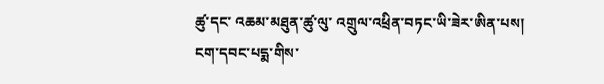ཚུ་དང་ འཆམ་མཐུན་ཚུ་ལུ་ འགྲུལ་འཕྲིན་བཏང་ཡི་ཟེར་ཨིན་པས།
ངག་དབང་པདྨ་གིས་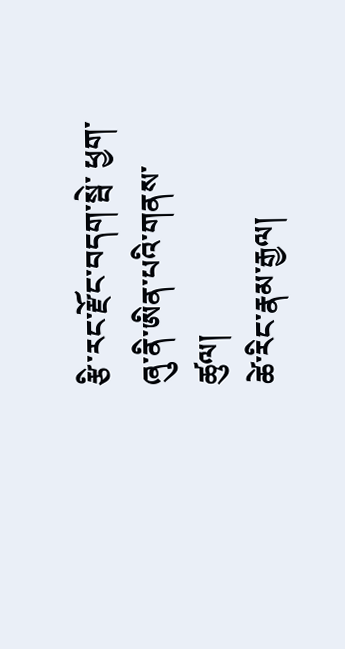རྩི་རང་རྫོང་བདག་སྦེ་ ཕྱག་ཞུ་ནི་ཨིན་པའི་གནས་ཚུལ།
ཚེ་རིང་རྣམ་རྒྱལ།